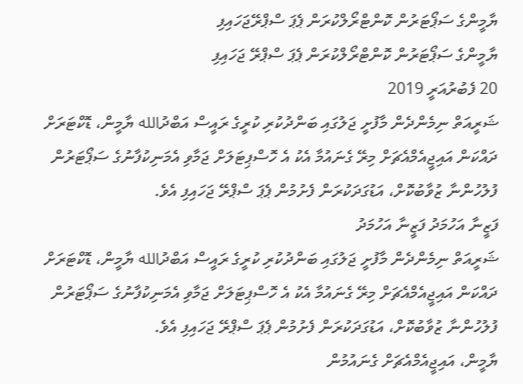ޔާމީންގެ ސަޕޯޓަރުން ކޮންޓްރޯލްކުރަން ޕެޕަ ސްޕްރޭޖަހައިފި
ޔާމީންގެ ސަޕޯޓަރުން ކޮންޓްރޯލްކުރަން ޕެޕަ ސްޕްރޭ ޖަހައިފި
20 ފެބުރުއަރީ 2019
ޝަރީއަތް ނިމެންދެން މާފުށީ ޖަލުގައި ބަންދުކުރި ކުރީގެ ރައީސް އަބްދުالله ޔާމީން، ޑޮކްޓަރަށް ދައްކަން އައިޖީއެމްއެޗަށް މިރޭ ގެނައުމާ އެކު އެ ހޮސްޕިޓަލަށް ޖަމާވި އެމަނިކުފާނުގެ ސަޕޯޓަރުން ފުލުހުންނާ ޒުވާބުކޮށް، އަޑުގަދަކުރަން ފެށުމުން ޕެޕަ ސްޕްރޭ ޖަހައިފި އެވެ.
ފަޒީނާ އަހުމަދު ފަޒީނާ އަހުމަދު
ޝަރީއަތް ނިމެންދެން މާފުށީ ޖަލުގައި ބަންދުކުރި ކުރީގެ ރައީސް އަބްދުالله ޔާމީން، ޑޮކްޓަރަށް ދައްކަން އައިޖީއެމްއެޗަށް މިރޭ ގެނައުމާ އެކު އެ ހޮސްޕިޓަލަށް ޖަމާވި އެމަނިކުފާނުގެ ސަޕޯޓަރުން ފުލުހުންނާ ޒުވާބުކޮށް، އަޑުގަދަކުރަން ފެށުމުން ޕެޕަ ސްޕްރޭ ޖަހައިފި އެވެ.
ޔާމީން، އައިޖީއެމްއެޗަށް ގެނައުމުން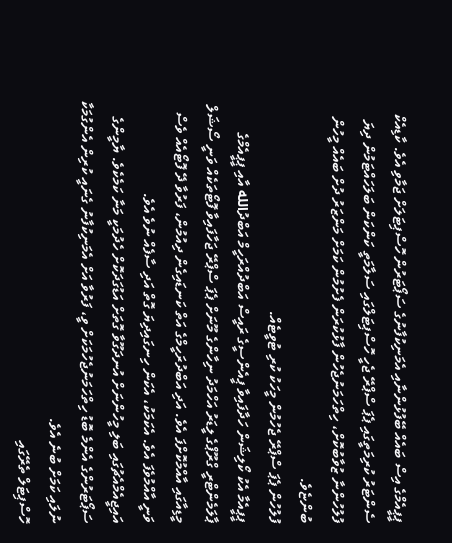ޕީޕީއެމްގެ އިސް ބައެއް ބޭފުޅުންނާއި އެމަނިކުފާނުގެ ސަޕޯޓަރުން ހޮސްޕިޓަލަށް ޖަމާވި އެވެ. ކާޑިއެކް ސެންޓަރު ކުރިމަތީގައި ޕެޕަ ސްޕްރޭ ޖެހީ ހޮސްޕިޓަލްގައި ސަލާމަތީ ކަންކަން ބަލަހައްޓަމުން ދިޔަ ފުލުހުންނާ ޒުވާބުކޮށް، ހިތްހަމަނުޖެހުން ފާޅުކުރަން ފެށުމުން ކަމަށް މަންޒަރު ދުށް ބައެއް މީހުން ބުންޏެވެ.
ފުލުހުން ޕެޕަ ސްޕްރޭ ޖެހުމުން މީހަކު ކުރި ޓުވީޓެއް.
ޕީޕީއެމާ އެކު ކޯލިޝަން ހަދާފައިވާ ޕީއެންސީގެ ރައީސް އަބްދުއްރަހީމް އަބްދުالله އާއި ޕީޕީއެމްގެ ޕާލަމެންޓްރީ ގްރޫޕްގެ ލީޑަރު އަހްމަދު ނިހާންގެ މޫނަށް ޕެޕަ ސްޕްރޭ ޖަހާފައިވާ ފޮޓޯތަކެއް ވަނީ ސޯޝަލް މީޑިއާގައި އާއްމުކޮށްފަ އެވެ. އަދި އަބްދުރަހީމްގެ އަތް ކަނޑައިގެން ދިއުމުން، ފަރުވާ ދޭ ފޮޓޯއެއް ވެސް ވަނީ އާއްމުވެފަ އެވެ. އެކަމަކު، އެކަން ހިނގައިދިޔަ ގޮތް އަދި ސާފެއް ނުވެ އެވެ.
އައިޖީއެމްއެޗުގައި ބަލި މީހުންނަށް އުނދަގޫވާ ގޮތަށް އަޑުގަދަކޮށް ހެދުމަކީ މަނާ ކަމެކެވެ. ޔާމީންގެ ސަޕޯޓަރުންގެ އެންމެ ބޮޑު ހިތްހަމަނުޖެހުމަކަށް ވީ، ފަރުވާ އަށް އެމަނިކުފާނު ގެނައީ ކުރިން އެންގުމަކާ ނުލައި ކަމަށް ބުނެ އެވެ.
ހޮސްޕިޓަލް ތެރޭގައި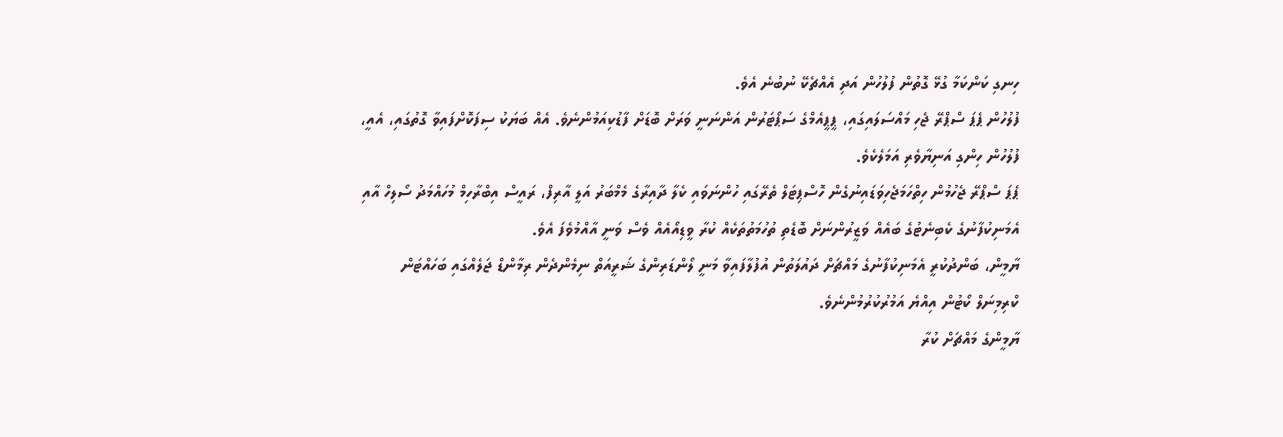ހިނގި ކަންކަމާ ގުޅޭ ގޮތުން ފުލުހުން އަދި އެއްޗެކޭ ނުބުނެ އެވެ.
ފުލުހުން ޕެޕަ ސްޕްރޭ ޖެހި މައްސަލައިގައި، ޕީޕީއެމްގެ ސަޕޯޓަރުން އަންނަނީ ވަރަށް ބޮޑަށް ފާޑުކިއަމުންނެވެ. އެއް ބަޔަކު ސިފަކޮށްފައިވާ ގޮތުގައި، އެއީ، ފުލުހުން ހިންގި އަނިޔާވެރި އަމަލެކެވެ.
ޕެޕަ ސްޕްރޭ ޖެހުމުން ހިތްހަމަޖެހިވަޑައިނުގެން ހޮސްޕިޓަލް ތެރޭގައި ހުންނަވައި ކެލާ ދާއިރާގެ މެމްބަރު އަލީ އާރިފް، ރައީސް އިބްރާހިމް މުހައްމަދު ސޯލިހް އާއި އެމަނިކުފާނުގެ ކެބިނެޓުގެ ބައެއް ވަޒީރުންނަށް ބޮޑެތި ތުހުމަތުތަކެއް ކުރާ ވީޑިއޯއެއް ވެސް ވަނީ އާއްމުވެފަ އެވެ.
ޔާމީން، ބަންދުކުރީ އެމަނިކުފާނުގެ މައްޗަށް ދައުލަތުން އުފުލާފައިވާ މަނީ ލޯންޑަރިންގެ ޝަރީއަތް ނިމެންދެން ރިމާންޑް ޖަލެއްގައި ބަހައްޓަން ކްރިމިނަލް ކޯޓުން އިއްޔެ އަމުރުކުރުމުންނެވެ.
ޔާމީންގެ މައްޗަށް ކުރާ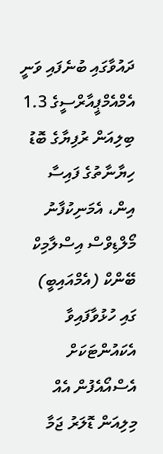ދައުވާގައި ބުނެފައި ވަނީ އެމްއެމްޕީއާރްސީގެ 1.3 ބިލިއަން ރުފިޔާގެ ބޮޑު ހިޔާނާތުގެ ފައިސާ އިން، އެމަނިކުފާނު މޯލްޑިވްސް އިސްލާމިކް ބޭންކް (އެމްއައިބީ) ގައި ހުޅުވާފައިވާ އެކައުންޓަކަށް އެސްއޯއެފުން އެއް މިލިއަން ޑޮލަރު ޖަމާ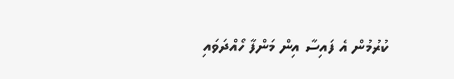ކުރުމުން އެ ފައިސާ އިން މަންފާ ހޯއްދަވައި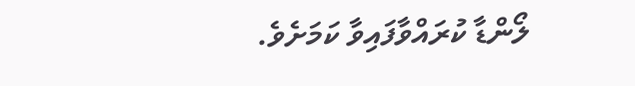ލޯންޑާ ކުރައްވާފައިވާ ކަމަށެވެ.